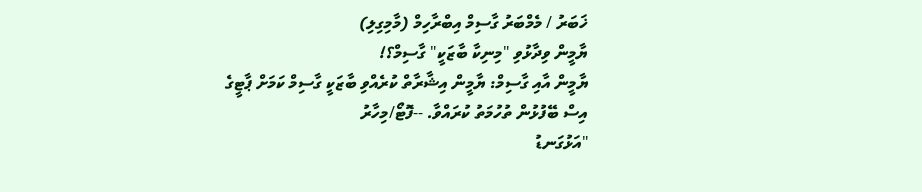ޚަބަރު / މެމްބަރު ގާސިމް އިބްރާހިމް (މާމިގިލި)
ޔާމީން ވިދާޅުވި "މިނިކާ ބާޒަކީ" ގާސިމް؟!
ޔާމީން އާއި ގާސިމް: ޔާމީން އިޝާރާތް ކުރެއްވި ބާޒަކީ ގާސިމް ކަމަށް ޕާޓީގެ އިސް ބޭފުޅުން ތުހުމަތު ކުރައްވާ. --ފޮޓޯ/މިހާރު
"އަޅުގަނޑު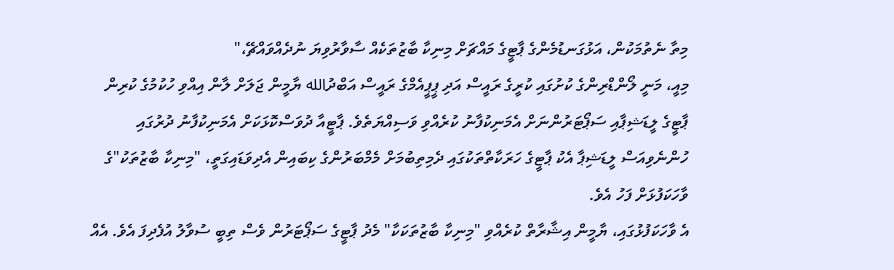މިތާ ނެތުމަކުން، އަޅުގަނޑުމެންގެ ޕާޓީގެ މައްޗަށް މިނިކާ ބާޒުތަކެއް ސާވާރުވިޔަ ނުދެއްވައްޗޭ،"
މިއީ، މަނީ ލޯންޑްރިންގެ ކުށުގައި ކުރީގެ ރައީސް އަދި ޕީޕީއެމްގެ ރައީސް އަބްދުالله ޔާމީން ޖަލަށް ލާން އިއްވި ހުކުމުގެ ކުރިން ޕާޓީގެ ލީޑަޝިޕާއި ސަޕޯޓަރުންނަށް އެމަނިކުފާނު ކުރެއްވި ވަސިއްޔަތެވެ. ޕާޓީއާ ދުވަސްކޮޅަކަށް އެމަނިކުފާނު ދުރުގައި ހުންނެވިއަސް ލީޑަޝިޕާ އެކު ޕާޓީގެ ހަރަކާތްތަކުގައި ދެމިތިބުމަށް މެމްބަރުންގެ ކިބައިން އެދިވަޑައިގަތީ، "މިނިކާ ބާޒުތަކު"ގެ ވާހަކަފުޅަށް ފަހު އެވެ.
އެ ވާހަކަފުޅުގައި، ޔާމީން އިޝާރާތް ކުރެއްވި "މިނިކާ ބާޒުތަކަކާ" މެދު ޕާޓީގެ ސަޕޯޓަރުން ވެސް ތިބީ ސުވާލު އުފެދިފަ އެވެ. އެއް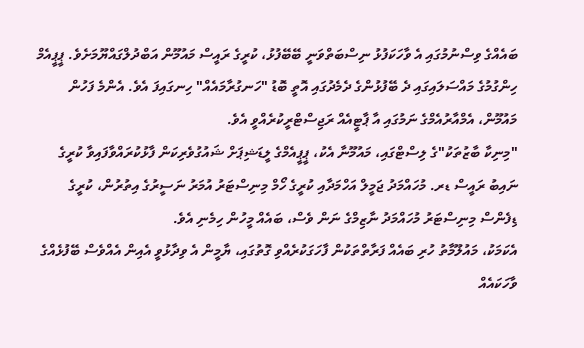ބައެއްގެ ވިސްނުމުގައި އެ ވާހަކަފުޅު ނިސްބަތްވަނީ ބޭބޭފުޅު، ކުރީގެ ރައީސް މައުމޫން އަބްދުލްގައްޔޫމަށެވެ. ޕީޕީއެމް ހިންގުމުގެ މައްސަލައިގައި ދެ ބޭފުޅުންގެ ދެމެދުގައި އޮތީ ބޮޑު "ހަނގުރާމައެއް" ހިނގައިފަ އެވެ. އެންމެ ފަހުން މައުމޫން، އެމްއާރުއެމްގެ ނަމުގައި އާ ޕާޓީއެއް ރަޖިސްޓްރީކުރެއްވީ އެވެ.
"މިނިކާ ބާޒުތަކު"ގެ ލިސްޓްގައި، މައުމޫނާ އެކު، ޕީޕީއެމްގެ ލީޑަޝިޕަށް ޝައުގުވެރިކަން ފާޅުކުރައްވާފައިވާ ކުރީގެ ނައިބު ރައީސް ޑރ. މުހައްމަދު ޖަމީލް އަހްމަދާއި ކުރީގެ ހޯމް މިނިސްޓަރު އުމަރު ނަސީރުގެ އިތުރުން، ކުރީގެ ޑިފެންސް މިނިސްޓަރު މުހައްމަދު ނާޒިމްގެ ނަން ވެސް، ބައެއް މީހުން ހިމެނި އެވެ.
އެކަމަކު، މައުލޫމާތު ހުރި ބައެއް ފަރާތްތަކުން ފާހަގަކުރެއްވި ގޮތުގައި، ޔާމީން އެ ވިދާޅުވީ އެއިން އެއްވެސް ބޭފުޅެއްގެ ވާހަކައެއް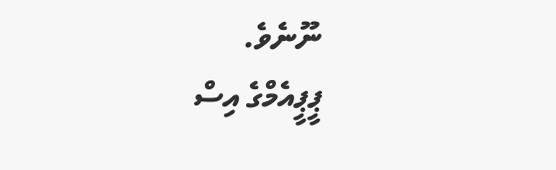ނޫނެވެ.
ޕީޕީއެމްގެ އިސް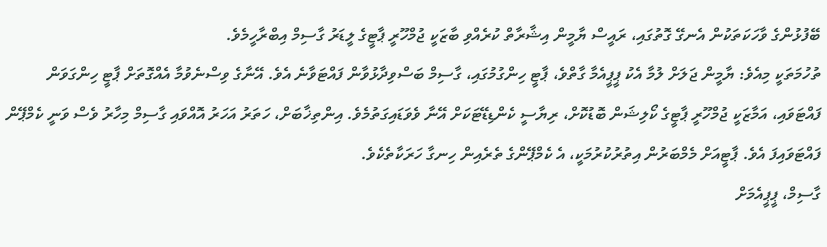ބޭފުޅުންގެ ވާހަކަތަކުން އެނގޭ ގޮތުގައި، ރައީސް ޔާމީން އިޝާރާތް ކުރެއްވި ބާޒަކީ ޖުމްހޫރީ ޕާޓީގެ ލީޑަރު ގާސިމް އިބްރާހީމެވެ.
ތުހުމަތަކީ މިއެވެ: ޔާމީން ޖަލަށް ލުމާ އެކު ޕީޕީއެމާ ގާތްވެ، ޕާޓީ ހިންގުމުގައި، ގާސިމް ބަސްވިދާޅުވާން ފައްޓަވާނެ އެވެ. އޭނާގެ ވިސްނެވުމާ އެއްގޮތަށް ޕާޓީ ހިންގަވަން ފައްޓަވައި، އަމާޒަކީ ޖުމްހޫރީ ޕާޓީގެ ކޯލިޝަން ބޮޑުކޮށް، ރިޔާސީ ކެންޑިޑޭޓަކަށް އޭނާ ވެވަޑައިގަތުމެވެ. އިންތިޚާބަށް، ހަތަރު އަހަރު އޮއްވައި ގާސިމް މިހާރު ވެސް ވަނީ ކެމްޕޭން ފައްޓަވައިފަ އެވެ. ޕާޓީއަށް މެމްބަރުން އިތުރުކުރުމަކީ، އެ ކެމްޕޭންގެ ތެރެއިން ހިނގާ ހަރަކާތެކެވެ.
ގާސިމް، ޕީޕީއެމަށް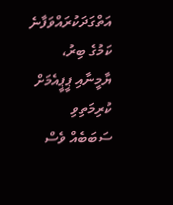އަތްގަދަކުރައްވަފާނެ ކަމުގެ ބިރު، ޔާމީނާއި ޕީޕީއެމަށް ކުރިމަތިވި ސަބަބެއް ވެސް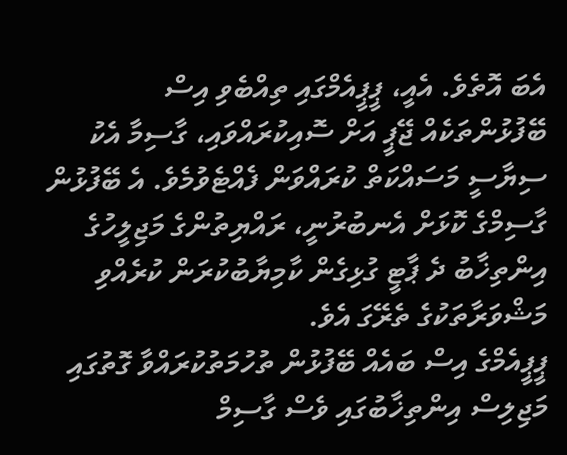އެބަ އޮތެވެ. އެއީ، ޕީޕީއެމްގައި ތިއްބެވި އިސް ބޭފުޅުންތަކެއް ޖޭޕީ އަށް ސޮއިކުރައްވައި، ގާސިމާ އެކު ސިޔާސީ މަސައްކަތް ކުރައްވަން ފެއްޓެވުމެވެ. އެ ބޭފުޅުން ގާސިމްގެ ކޮޅަށް އެނބުރުނީ، ރައްޔިތުންގެ މަޖިލީހުގެ އިންތިޚާބު ދެ ޕާޓީ ގުޅިގެން ކާމިޔާބުކުރަން ކުރެއްވި މަޝްވަރާތަކުގެ ތެރޭގަ އެވެ.
ޕީޕީއެމްގެ އިސް ބައެއް ބޭފުޅުން ތުހުމަތުކުރައްވާ ގޮތުގައި މަޖިލިސް އިންތިޚާބުގައި ވެސް ގާސިމް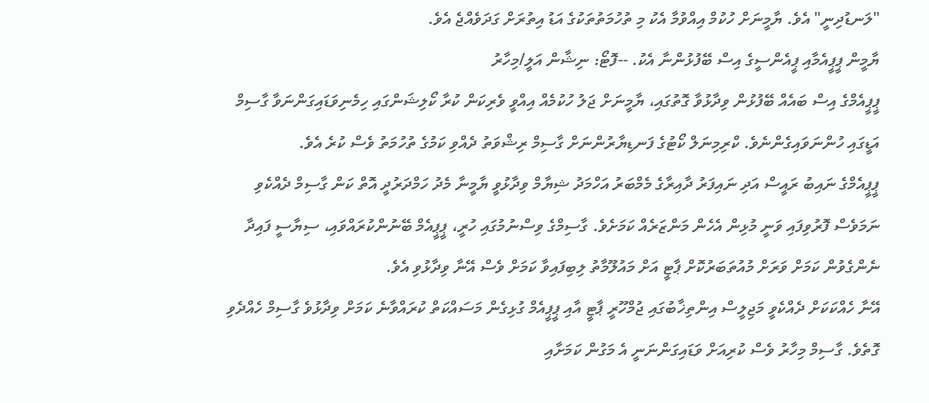"ލަނޑުދިނީ" އެވެ. ޔާމީނަށް ހުކުމް އިއްވުމާ އެކު މި ތުހުމަތުތަކުގެ އަޑު އިތުރަށް ގަދަވެއްޖެ އެވެ.
ޔާމީން ޕީޕީއެމާއި ޕީއެންސީގެ އިސް ބޭފުޅުންނާ އެކު. --ފޮޓޯ: ނިޝާން އަލީ/މިހާރު
ޕީޕީއެމްގެ އިސް ބައެއް ބޭފުޅުން ވިދާޅުވާ ގޮތުގައި، ޔާމީނަށް ޖަލު ހުކުމެއް އިއްވީ ވެރިކަން ކުރާ ކޯލިޝަންގައި ހިމެނިވަޑައިގަންނަވާ ގާސިމް އަޑީގައި ހުންނަވައިގެންނެވެ. ކްރިމިނަލް ކޯޓުގެ ފަނޑިޔާރުންނަށް ގާސިމް ރިޝްވަތު ދެއްވި ކަމުގެ ތުހުމަތު ވެސް ކުރެ އެވެ.
ޕީޕީއެމްގެ ނައިބު ރައީސް އަދި ނައިފަރު ދާއިރާގެ މެމްބަރު އަހްމަދު ޝިޔާމް ވިދާޅުވީ ޔާމީނާ މެދު ހަމްދަރުދީ އޮތް ކަން ގާސިމް ދެއްކެވި ނަމަވެސް ފޮރުވިފައި ވަނީ މުޅިން އެހެން މަންޒަރެއް ކަމަށެވެ. ގާސިމްގެ ވިސްނުމުގައި ހުރީ، ޕީޕީއެމް ބޭނުންކުރައްވައި، ސިޔާސީ ފައިދާ ނެންގެވުން ކަމަށް ވަރަށް މުއުތަބަރުކޮށް ޕާޓީ އަށް މައުލޫމާތު ލިބިފައިވާ ކަމަށް ވެސް އޭނާ ވިދާޅުވި އެވެ.
އޭނާ ހެއްކަކަށް ދެއްކެވީ މަޖިލީސް އިންތިޚާބުގައި ޖުމްހޫރީ ޕާޓީ އާއި ޕީޕީއެމް ގުޅިގެން މަސައްކަތް ކުރައްވާނެ ކަމަށް ވިދާޅުވެ ގާސިމް ހެއްދެވި ގޮތެވެ. ގާސިމް މިހާރު ވެސް ކުރިއަށް ވަޑައިގަންނަނީ އެ މަގުން ކަމަށާއި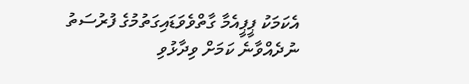އެކަމަކު ޕީޕީއެމާ ގާތްވެވަޑައިގަތުމުގެ ފުރުސަތު ނުދެއްވާނެ ކަމަށް ވިދާޅުވި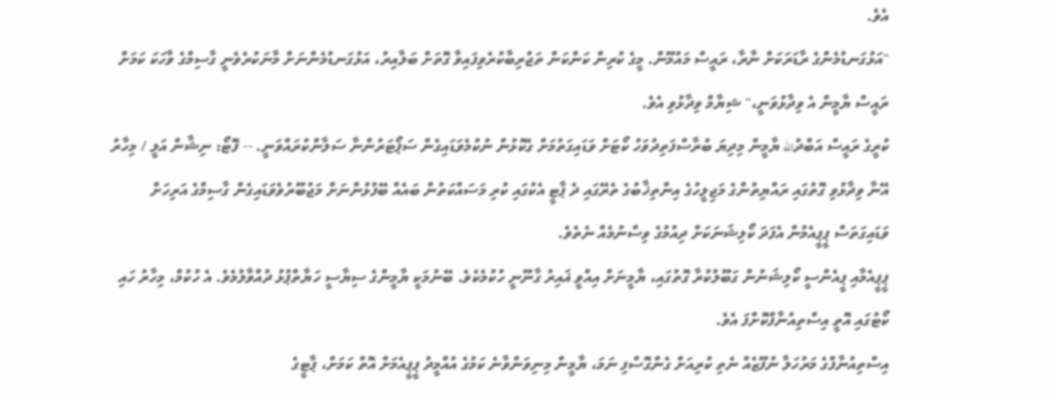އެވެ.
"އަޅުގަނޑުމެންގެ ރާޑަރަކަށް ނާރާ، ރައީސް މައުމޫން. މީގެ ކުރިން ކަންކަން ތަޖުރިބާކުރެވިފައިވާ ގޮތަށް ބަލާއިރު، އަޅުގަނޑުމެންނަށް މާނަކުރެވެނީ ގާސިމްގެ ވާހަކަ ކަމަށް ރައީސް ޔާމީން އެ ވިދާޅުވަނީ،" ޝިޔާމް ވިދާޅުވި އެވެ.
ކުރީގެ ރައީސް އަބްދުالله ޔާމީން މިދިޔަ ބުރާސްފަތިދުވަހު ކޯޓަށް ވަޑައިގަތުމަށް ގެކޮޅުން ނުކުމެވަޑައިގެން ސަޕޯޓަރުންނާ ސަލާންކުރައްވަނީ. -- ފޮޓޯ: ނިޝާން އަލީ / މިހާރު
އޭނާ ވިދާޅުވި ގޮތުގައި ރައްޔިތުންގެ މަޖިލީހުގެ އިންތިޚާބުގެ ތެރޭގައި ދެ ޕާޓީ އެކުގައި ކުރި މަސައްކަތުން ބައެއް ބޭފުޅުންނަށް މަޖުބޫރުވެވަޑައިގެން ގާސިމްގެ އަރިހަށް ވަޑައިގަތަސް ޕީޕީއެމުން އެފަދަ ކޯލިޝަނަކަށް ދިއުމުގެ ވިސްނުމެއް ނެތެވެ.
ޕީޕީއެމާއި ޕީއެންސީ ކޯލިޝަނުން ގަބޫލުކުރާ ގޮތުގައި، ޔާމީނަށް އިއްވީ ޣައިރު ގާނޫނީ ހުކުމެކެވެ. ބޭނުމަކީ ޔާމީންގެ ސިޔާސީ ހަޔާތްޕުޅު ދުއްވާލުމެވެ. އެ ހުކުމް، މިހާރު ހައި ކޯޓުގައި އޮތީ އިސްތިއުނާފްކޮށްފަ އެވެ.
އިސްތިއުނާފްގެ މަރުހަލާ ނުފޫޒެއް ނެތި ކުރިއަށް ގެންގޮސްފި ނަމަ، ޔާމީން މިނިވަންވާނެ ކަމުގެ އުއްމީދު ޕީޕީއެމަށް އޮތް ކަމަށް، ޕާޓީގެ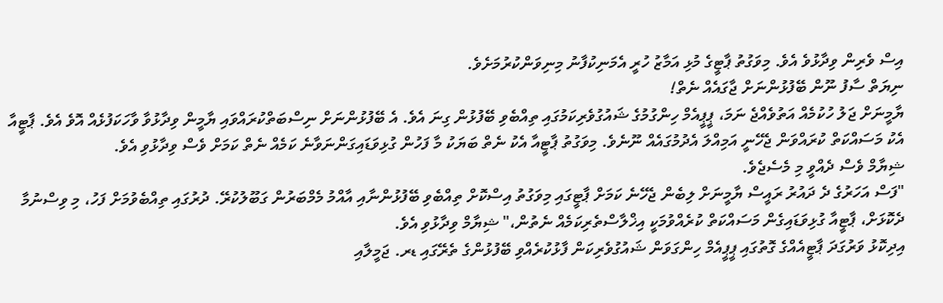އިސް ވެރިން ވިދާޅުވެ އެވެ. މިވަގުތު ޕާޓީގެ މުޅި އަމާޒު ހުރީ އެމަނިކުފާނު މިނިވަންކުރުމަށެވެ.
ނިޔަތް ސާފު ނޫން ބޭފުޅުންނަށް ޖާގައެއް ނެތް!
ޔާމީނަށް ޖަލު ހުކުމެއް އަތުވެއްޖެ ނަމަ، ޕީޕީއެމް ހިންގުމުގެ ޝައުގުވެރިކަމުގައި ތިއްބެވި ބޭފުޅުން ގިނަ އެވެ. އެ ބޭފުޅުންނަށް ނިސްބަތްކުރައްވައި ޔާމީން ވިދާޅުވާ ވާހަކަފުޅެއް އޮވެ އެވެ. ޕާޓީއާ އެކު މަސައްކަތް ކުރައްވަން ޖެހޭނީ އަމިއްލަ އެދުމުގައެއް ނޫނެވެ. މިވަގުތު ޕާޓީއާ އެކު ނެތް ބަޔަކު މާ ފަހުން ގުޅިވަޑައިގަންނަވާނެ ކަމެއް ނެތް ކަމަށް ވެސް ވިދާޅުވި އެވެ.
ޝިޔާމް ވެސް ދެއްވީ މި މެސެޖެވެ.
"ފަސް އަހަރުގެ ދެ ދައުރު ރައީސް ޔާމީނަށް ލިބެން ޖެހޭނެ ކަމަށް ޕާޓީގައި މިވަގުތު އިސްކޮށް ތިއްބެވި ބޭފުޅުންނާއި އާއްމު މެމްބަރުން ގަބޫލުކުރޭ. ދުރުގައި ތިއްބެވުމަށް ފަހު، މި ވިސްނުމާ ދެކޮޅަށް، ޕާޓީއާ ގުޅިވަޑައިގެން މަސައްކަތް ކުރެއްވުމަކީ އިޚްލާސްތެރިކަމެއް ނެތުން،" ޝިޔާމް ވިދާޅުވި އެވެ.
އިދިކޮޅު ވަރުގަދަ ޕާޓީއެއްގެ ގޮތުގައި ޕީޕީއެމް ހިންގަވަން ޝައުގުވެރިކަން ފާޅުކުރެއްވި ބޭފުޅުންގެ ތެރޭގައި ޑރ. ޖަމީލާއި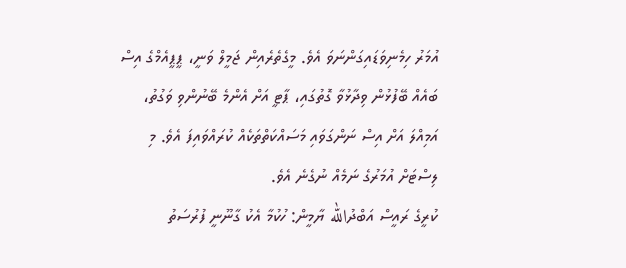އުމަރު ހިމެނިވަޑައިގަންނަވަ އެވެ. މީގެތެރެއިން ޖަމީލް ވަނީ، ޕީޕީއެމްގެ އިސް ބައެއް ބޭފުޅުން ވިދާޅުވާ ގޮތުގައި، ޕާޓީ އަށް އެންމެ ބޭނުންވި ވަގުތު، އަމިއްލަ އަށް އިސް ނަންގަވައި މަސައްކަތްތަކެއް ކުރައްވައިފަ އެވެ. މި ލިސްޓަށް އުމަރުގެ ނަމެއް ނުގެނެ އެވެ.
ކުރީގެ ރައީސް އަބްދުالله ޔާމީން: ހުކުމާ އެކު ގާނޫނީ ފުރުސަތު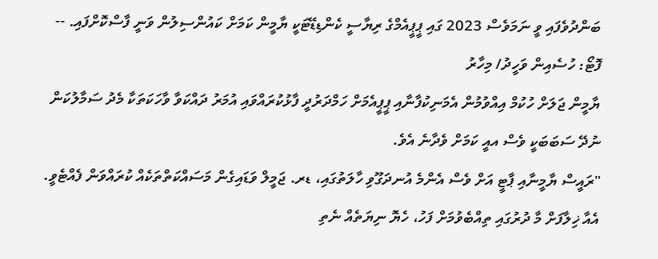ބަންދުވެފައި ވީ ނަމަވެސް 2023 ގައި ޕީޕީއެމްގެ ރިޔާސީ ކެންޑިޑޭޓަކީ ޔާމީން ކަމަށް ކައުންސިލުން ވަނީ ފާސްކޮށްފައި. -- ފޮޓޯ: ހުސެއިން ވަހީދު/ މިހާރު
ޔާމީން ޖަލަށް ހުކުމް އިއްވުމުން އެމަނިކުފާނާއި ޕީޕީއެމަށް ހަމްދަރުދީ ފާޅުކުރައްވައި އުމަރު ދައްކަވާ ވާހަކަތަކާ މެދު ސަމާލުކަން ނުދޭ ސަބަބަކީ ވެސް އއީ ކަމަށް ވެދާނެ އެވެ.
"ރައީސް ޔާމީނާއި ޕާޓީ އަށް ވެސް އެންމެ އުނދަގޫވި ހާލަތުގައި، ޑރ. ޖަމީލް ވަޑައިގެން މަސައްކަތްތަކެއް ކުރައްވަން ފެއްޓެވީ. އެއާ ޚިލާފަށް މާ ދުރުގައި ތިއްބެވުމަށް ފަހު، ހެޔޮ ނިޔަތެއް ނެތި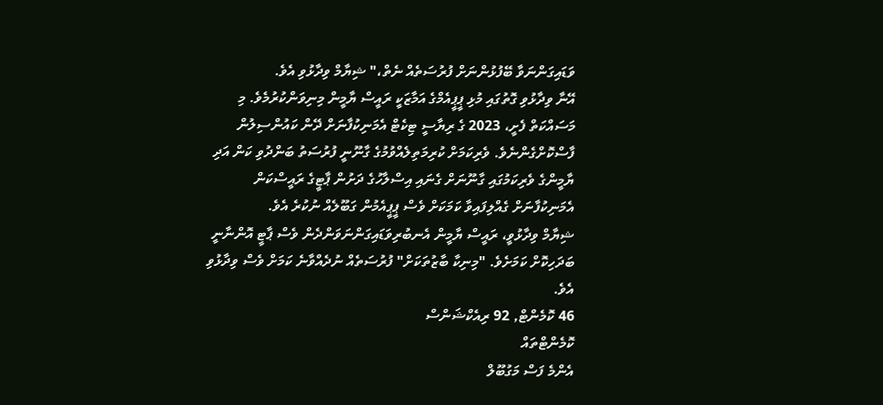ވަޑައިގަންނަވާ ބޭފުޅުންނަށް ފުރުސަތެއް ނެތް،" ޝިޔާމް ވިދާޅުވި އެވެ.
އޭނާ ވިދާޅުވި ގޮތުގައި މުޅި ޕީޕީއެމްގެ އަމާޒަކީ ރައީސް ޔާމީން މިނިވަންކުރުމެވެ. މި މަސައްކަތް ފެށީ، 2023 ގެ ރިޔާސީ ޓިކެޓް އެމަނިކުފާނަށް ދޭން ކައުންސިލުން ފާސްކޮށްގެންނެވެ. ވެރިކަމަށް ކުރިމަތިލެއްވުމުގެ ގާނޫނީ ފުރުސަތު ބަންދުވި ކަން އަދި ޔާމީންގެ ވެރިކަމުގައި ގާނޫނަށް ގެނައި އިސްލާހުގެ ދަށުން ޕާޓީގެ ރައީސްކަން އެމަނިކުފާނަށް ގެއްލިފައިވާ ކަމަކަށް ވެސް ޕީޕީއެމުން ގަބޫލެއް ނުކުރެ އެވެ.
ޝިޔާމް ވިދާޅުވީ، ރައީސް ޔާމީން އެނބުރިވަޑައިގަންނަވަންދެން ވެސް ޕާޓީ އޮންނާނީ ބަދަހިކޮށް ކަމަށެވެ. "މިނިކާ ބާޒުތަކަށް" ފުރުސަތެއް ނުދެއްވާނެ ކަމަށް ވެސް ވިދާޅުވި އެވެ.
46 ކޮމެންޓް, 92 ރިއެކްޝަންސް
ކޮމެންޓްތައް
އެންމެ ފަސް މަގުބޫލް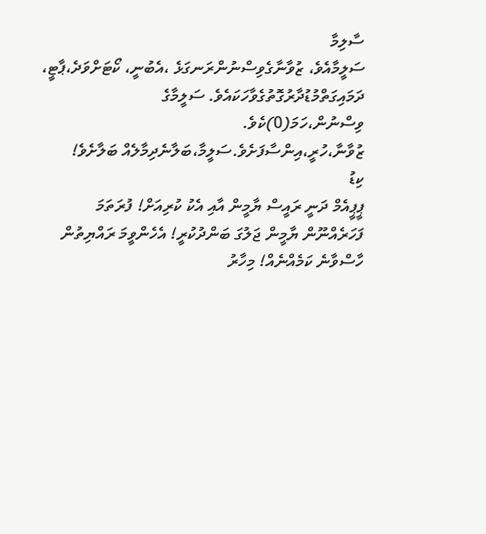ސާލިމާ
ސަލީމާއެވެ، ޒުވާނާގެވިސްނުންރަނގަޅެ ،އެބުނީ، ކޯޓަށްވަދެ،ޕާޓީ، ދަމައިގަތްމުޑުދާރުގޮތުގެވާހަކައެވެ. ސަލީމާގެ ވިސްނުން،ހަމަ(0)ކެވެ. ޒުވާނާ،ހުރީ،އިންސާފަށެވެ.ސަލީމާ،ބަލާނެދިމާލެއް ބަލާށެވެ!
ކިޑު
ޕީޕީއެމް ދަނީ ރައީސް ޔާމީން އާއި އެކު ކުރިއަށް! ފުރަތަމަ ފަހަރެއްނޫން ޔާމީން ޖަލުގަ ބަންދުކުރީ! އެހެންވީމަ ރައްޔިތުން ހާސްވާނެ ކަމެއްނެއް! މިހާރު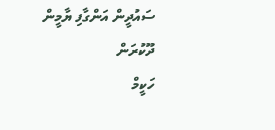ސައުދީން އަންގާފި ޔާމީން ދޫކުރަން
ހަކީމް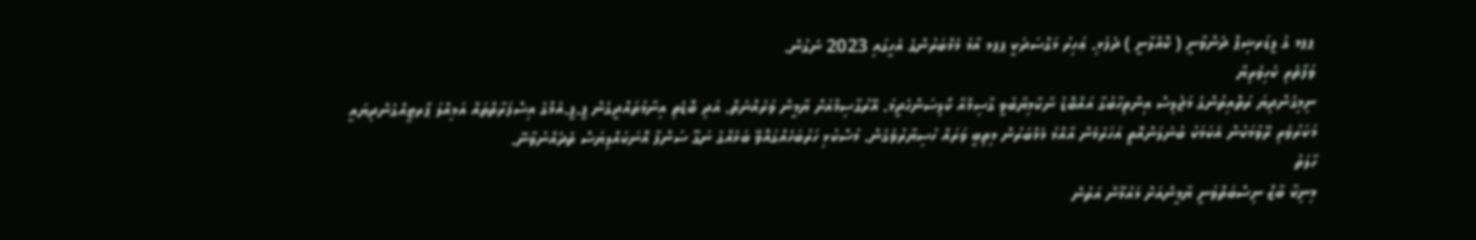ޕޕމ ގެ ލީޑަރޝިޕް ދެންވާނީ ( ކޮއްލާނީ ) ދެފަޅި. ޢަހިރު މަގްސަދަކީ ޕޕމ އާމު މެމްބަރުންގެ އެހީގައި 2023 ނެގުން.
ވަފާތެރި ކެހިވެރިޔާ
ނިމިގެންދިޔަ ރަތްއިތުންގެ މަޖުލިސް އިންތިހާބުގާ އައްބޮޑު ނާކާމިޔާބުވީ ގާސިމްއާ ކޯލިސަންހެދީމަ. އޭރުގާސިމްއަށް ޔާމީން ވަރެއްނެތް. އަދި ބޮޑެތި އިނާމުތައްދީގެން ޕީ.ޕީ.އެމްގެ އިސްފަރާތްތައް އަމިއްލަ ޕާރޓީއްގެންދިޔައީ މަކަރުވެރި ރޭވުމަކުން އެކަމަކު ބުނެލަންއޮތީ އަހަރެމެން އާއްމު މެމްބަރުން މިތިބީ ވަރައް ހުސިޔާރުވެގެން. މުސްކުޅި ހަރުބަހެއްގައޮވޭ ބަޅެއްގެ ނަގޫ ސަންފާ އޮނަކައްލިޔަސް ތެދެއްނުވާނޭ.
ހާލަތު
މިނިކާ ބާޒް ނިސްބަތްވަނީ ޔާމީންއަށް މައުމޫން އަތުން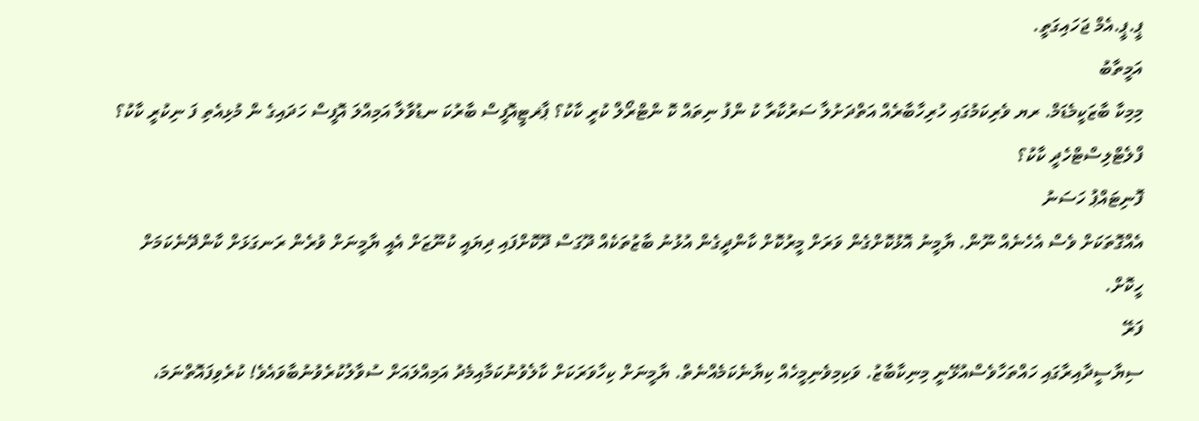ޕީ.ޕީ.އެމް ޖަހައިގަތީ.
އަމީތާބު
މިމިކާ ބާޒަކީމެޑަމް. ރޔ ވެރިކަމުގައި ހުރިހާބާރެއް އަތްދަށުލާ ސަރުކާރާ ކު ންފު ނިތައް ކޮ ންޓްރޯލް ކުރީ ކާކު؟ ޕާޜޓީއޮފީސް ބާރުކަ ނޑުވާލާ އަމިއްލަ އޮފީސް ހަދައިގެ ން މުޅިއެތި ފަ ނިކުރީ ކާކު؟ ފްލެޓްލިސްޓްހެދީ ކާކު؟
ފޮނިޓައްޕު ހަސަނު
އެއްގޮތަކަށް ވެސް އެހެނެއް ނޫން. ޔާމީނު އޮޅުކޮށްގެން ވަރަށް މީރުކޮށް ކާންދީގެން އުޅުނު ބާޒުތަކެއް ދޫގަސް ދޫކޮށްފައި ދިޔައީ ކުނޫޒަށް އެއީ ޔާމީނަށް ވުރެން ރަނގަޅަށް ކާންދޭނެކަމަށް ހީކޮށް.
ފަރޭ
ސިޔާސީދާއިރާގައި ހައްތަހާވެސްއުޅޭނީ މިނިކާބާޒު. ވަކިމިވެނިމީހެއް ކިޔާނެކަމެއްނެތް. ޔާމީނަށް ކިހާވަރަކަށް ކާލެވުނުކަމާއިމެދު އަމިއްލައަށް ސުވާލުކުރެވުނުބާވައެވެ! ކުރެވިފައޮތްނަމަ،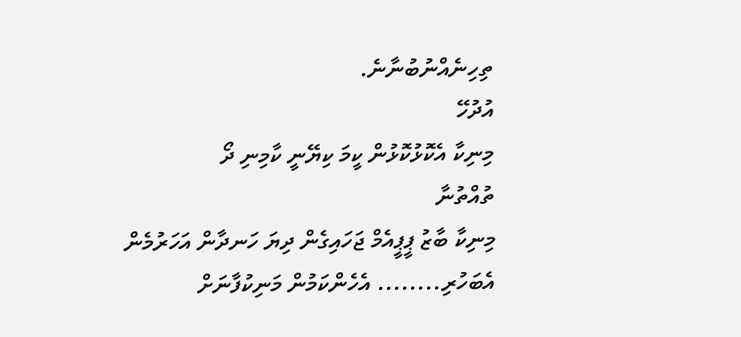ތިހިނެއްނުބުނާނެ.
އުދުހޭ
މިނިކާ އެކޮޅުކޮޅުން ކީމަ ކިޔޭނީ ކާމިނި ދޯ
ތުއްތުނާ
މިނިކާ ބާޒު ޕީޕީއެމް ޖަހައިގެން ދިޔަ ހަނދާން އަހަރުމެން އެބަހުރި........ އެހެންކަމުން މަނިކުފާނަށް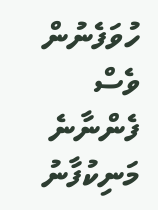ހުވަފެނުން ވެސް ފެންނާނެ މަނިކުފާނު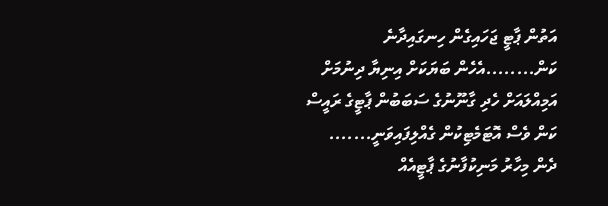އަތުން ޕާޓީ ޖަހައިގެން ހިނގައިދާނެ ކަން........އެހެން ބަޔަކަށް އިނިޔާ ދިނުމަށް އަމިއްލައަށް ހެދި ގާނޫނުގެ ސަބަބުން ޕާޓީގެ ރައީސް ކަން ވެސް އޮޓަމެޓިކުން ގެއްލިފައިވަނީ....... ދެން މިހާރު މަނިކުފާނުގެ ޕާޓީއެއް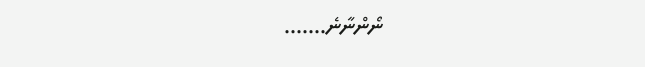ނޯންނާނެ.......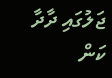ޖަލުގައި ދާދާ ކަން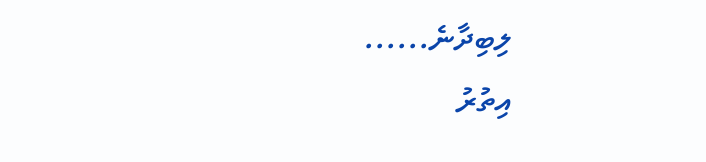ލިބިދާނެ......
އިތުރު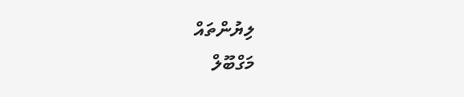ލިޔުންތައް
މަގްބޫލް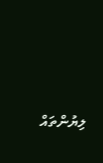ލިޔުންތައް